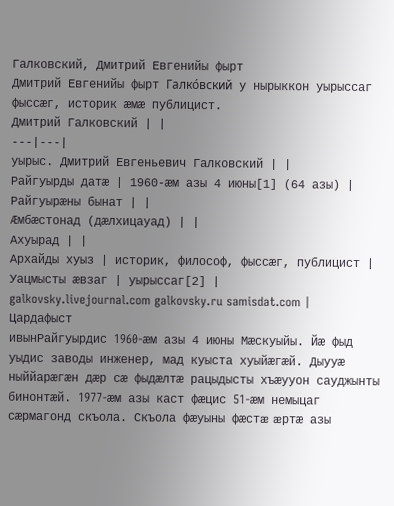Галковский, Дмитрий Евгенийы фырт
Дмитрий Евгенийы фырт Галко́вский у нырыккон уырыссаг фыссæг, историк æмæ публицист.
Дмитрий Галковский | |
---|---|
уырыс. Дмитрий Евгеньевич Галковский | |
Райгуырды датæ | 1960-æм азы 4 июны[1] (64 азы) |
Райгуырæны бынат | |
Æмбæстонад (дæлхицауад) | |
Ахуырад | |
Архайды хуыз | историк, философ, фыссæг, публицист |
Уацмысты æвзаг | уырыссаг[2] |
galkovsky.livejournal.com galkovsky.ru samisdat.com |
Цардафыст
ивынРайгуырдис 1960-æм азы 4 июны Мæскуыйы. Йæ фыд уыдис заводы инженер, мад куыста хуыйæгæй. Дыууæ ныййарæгæн дæр сæ фыдæлтæ рацыдысты хъæууон сауджынты бинонтæй. 1977-æм азы каст фæцис 51-æм немыцаг сæрмагонд скъола. Скъола фæуыны фæстæ æртæ азы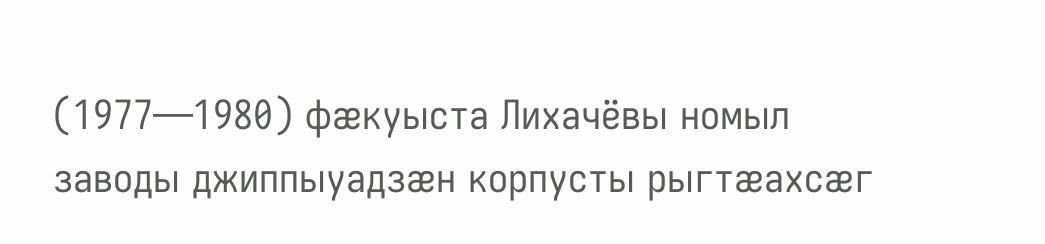(1977—1980) фæкуыста Лихачёвы номыл заводы джиппыуадзæн корпусты рыгтæахсæг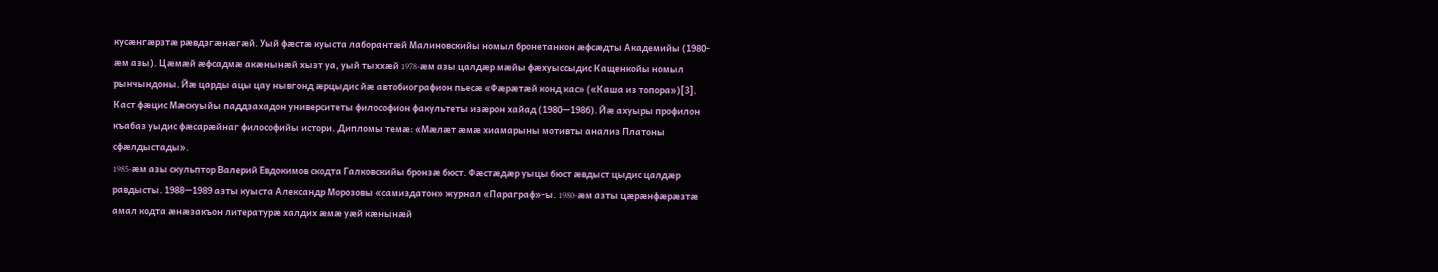кусæнгæрзтæ рæвдзгæнæгæй. Уый фæстæ куыста лаборантæй Малиновскийы номыл бронетанкон æфсæдты Академийы (1980-æм азы). Цæмæй æфсадмæ акæнынæй хызт уа, уый тыххæй 1978-æм азы цалдæр мæйы фæхуыссыдис Кащенкойы номыл рынчындоны. Йæ царды ацы цау нывгонд æрцыдис йæ автобиографион пьесæ «Фæрæтæй конд кас» («Каша из топора»)[3].
Каст фæцис Мæскуыйы паддзахадон университеты философион факультеты изæрон хайад (1980—1986). Йæ ахуыры профилон къабаз уыдис фæсарæйнаг философийы истори. Дипломы темæ: «Мæлæт æмæ хиамарыны мотивты анализ Платоны сфæлдыстады».
1985-æм азы скульптор Валерий Евдокимов скодта Галковскийы бронзæ бюст. Фæстæдæр уыцы бюст æвдыст цыдис цалдæр равдысты. 1988—1989 азты куыста Александр Морозовы «самиздатон» журнал «Параграф»-ы. 1980-æм азты цæрæнфæрæзтæ амал кодта æнæзакъон литературæ халдих æмæ уæй кæнынæй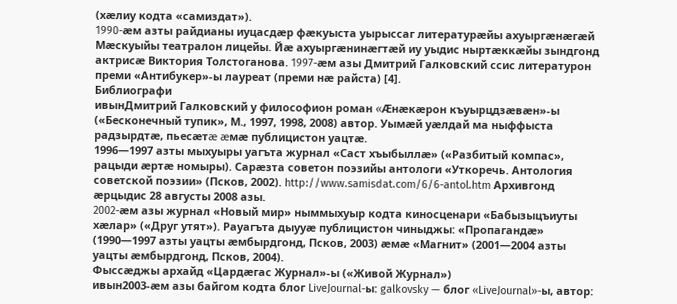(хæлиу кодта «самиздат»).
1990-æм азты райдианы иуцасдæр фæкуыста уырыссаг литературæйы ахуыргæнæгæй Мæскуыйы театралон лицейы. Йæ ахуыргæнинæгтæй иу уыдиc ныртæккæйы зындгонд актрисæ Виктория Толстоганова. 1997-æм азы Дмитрий Галковский ссис литературон преми «Антибукер»-ы лауреат (преми нæ райста) [4].
Библиографи
ивынДмитрий Галковский у философион роман «Æнæкæрон къуырцдзæвæн»-ы («Бесконечный тупик», М., 1997, 1998, 2008) автор. Уымæй уæлдай ма ныффыста радзырдтæ, пьесæтæ æмæ публицистон уацтæ.
1996—1997 азты мыхуыры уагъта журнал «Саст хъыбыллæ» («Разбитый компас», рацыди æртæ номыры). Сарæзта советон поэзийы антологи «Уткоречь. Антология советской поэзии» (Псков, 2002). http://www.samisdat.com/6/6-antol.htm Архивгонд æрцыдис 28 августы 2008 азы.
2002-æм азы журнал «Новый мир» ныммыхуыр кодта киносценари «Бабызыцъиуты хæлар» («Друг утят»). Рауагъта дыууæ публицистон чиныджы: «Пропагандæ» (1990—1997 азты уацты æмбырдгонд, Псков, 2003) æмæ «Магнит» (2001—2004 азты уацты æмбырдгонд, Псков, 2004).
Фыссæджы архайд «Цардæгас Журнал»-ы («Живой Журнал»)
ивын2003-æм азы байгом кодта блог LiveJournal-ы: galkovsky — блог «LiveJournal»-ы, автор: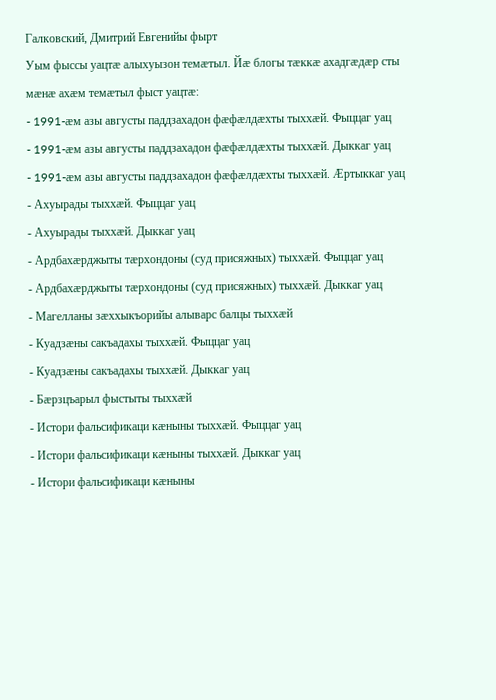Галковский, Дмитрий Евгенийы фырт
Уым фыссы уацтæ алыхуызон темæтыл. Йæ блогы тæккæ ахадгæдæр сты мæнæ ахæм темæтыл фыст уацтæ:
- 1991-æм азы августы паддзахадон фæфæлдæхты тыххæй. Фыццаг уац
- 1991-æм азы августы паддзахадон фæфæлдæхты тыххæй. Дыккаг уац
- 1991-æм азы августы паддзахадон фæфæлдæхты тыххæй. Æртыккаг уац
- Ахуырады тыххæй. Фыццаг уац
- Ахуырады тыххæй. Дыккаг уац
- Ардбахæрджыты тæрхондоны (суд присяжных) тыххæй. Фыццаг уац
- Ардбахæрджыты тæрхондоны (суд присяжных) тыххæй. Дыккаг уац
- Магелланы зæххыкъорийы алыварс балцы тыххæй
- Куадзæны сакъадахы тыххæй. Фыццаг уац
- Куадзæны сакъадахы тыххæй. Дыккаг уац
- Бæрзцъарыл фыстыты тыххæй
- Истори фальсификаци кæныны тыххæй. Фыццаг уац
- Истори фальсификаци кæныны тыххæй. Дыккаг уац
- Истори фальсификаци кæныны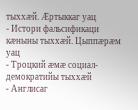тыххæй. Æртыккаг уац
- Истори фальсификаци кæныны тыххæй. Цыппæрæм уац
- Троцкий æмæ социал-демократийы тыххæй
- Англисаг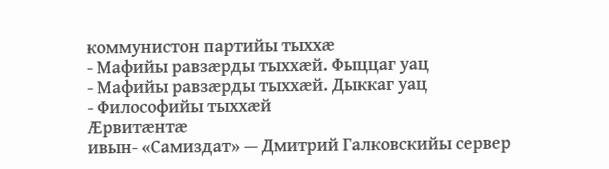коммунистон партийы тыххæ
- Мафийы равзæрды тыххæй. Фыццаг уац
- Мафийы равзæрды тыххæй. Дыккаг уац
- Философийы тыххæй
Æрвитæнтæ
ивын- «Самиздат» — Дмитрий Галковскийы сервер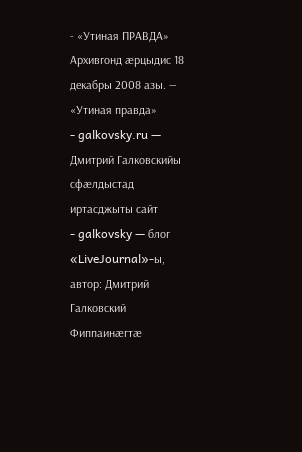- «Утиная ПРАВДА» Архивгонд æрцыдис 18 декабры 2008 азы. — «Утиная правда»
- galkovsky.ru — Дмитрий Галковскийы сфæлдыстад иртасджыты сайт
- galkovsky — блог «LiveJournal»-ы, автор: Дмитрий Галковский
Фиппаинæгтæ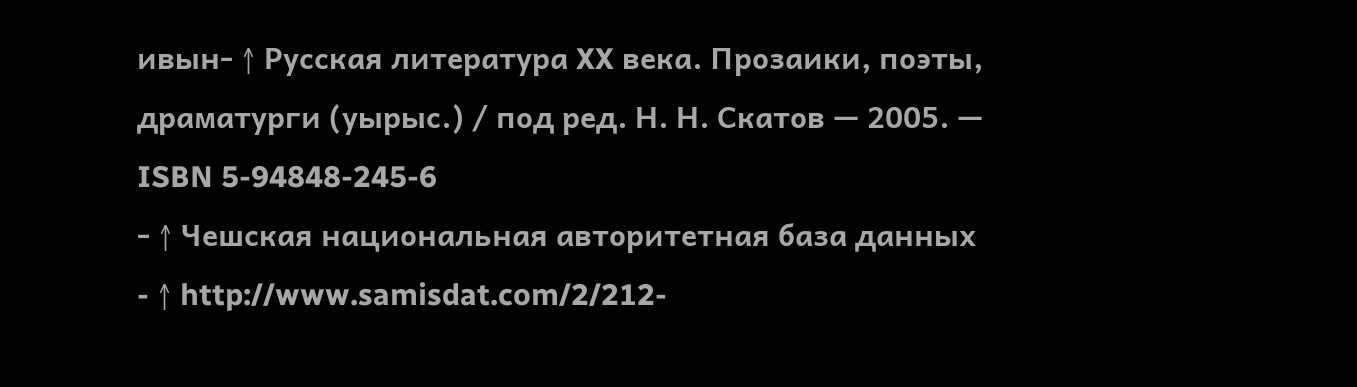ивын- ↑ Русская литература XX века. Прозаики, поэты, драматурги (уырыс.) / под ред. Н. Н. Скатов — 2005. — ISBN 5-94848-245-6
- ↑ Чешская национальная авторитетная база данных
- ↑ http://www.samisdat.com/2/212-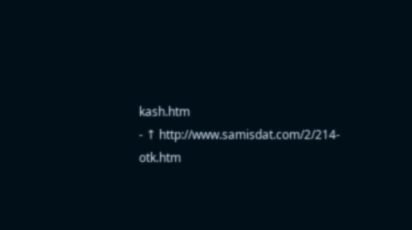kash.htm
- ↑ http://www.samisdat.com/2/214-otk.htm